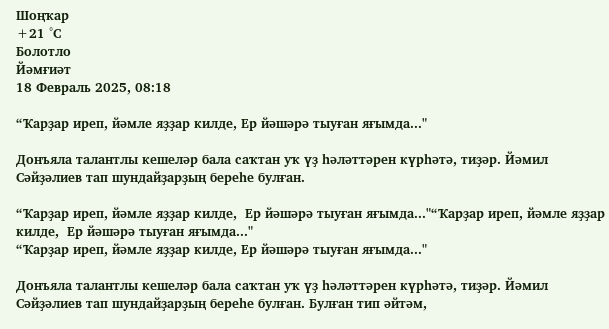Шоңҡар
+21 °С
Болотло
Йәмғиәт
18 Февраль 2025, 08:18

“Ҡарҙар иреп, йәмле яҙҙар килде, Ер йәшәрә тыуған яғымда..."

Донъяла талантлы кешеләр бала саҡтан уҡ үҙ һәләттәрен күрһәтә, тиҙәр. Йәмил Сәйҙәлиев тап шундайҙарҙың береһе булған.

“Ҡарҙар иреп, йәмле яҙҙар килде,  Ер йәшәрә тыуған яғымда..."“Ҡарҙар иреп, йәмле яҙҙар килде,  Ер йәшәрә тыуған яғымда..."
“Ҡарҙар иреп, йәмле яҙҙар килде, Ер йәшәрә тыуған яғымда..."

Донъяла талантлы кешеләр бала саҡтан уҡ үҙ һәләттәрен күрһәтә, тиҙәр. Йәмил Сәйҙәлиев тап шундайҙарҙың береһе булған. Булған тип әйтәм,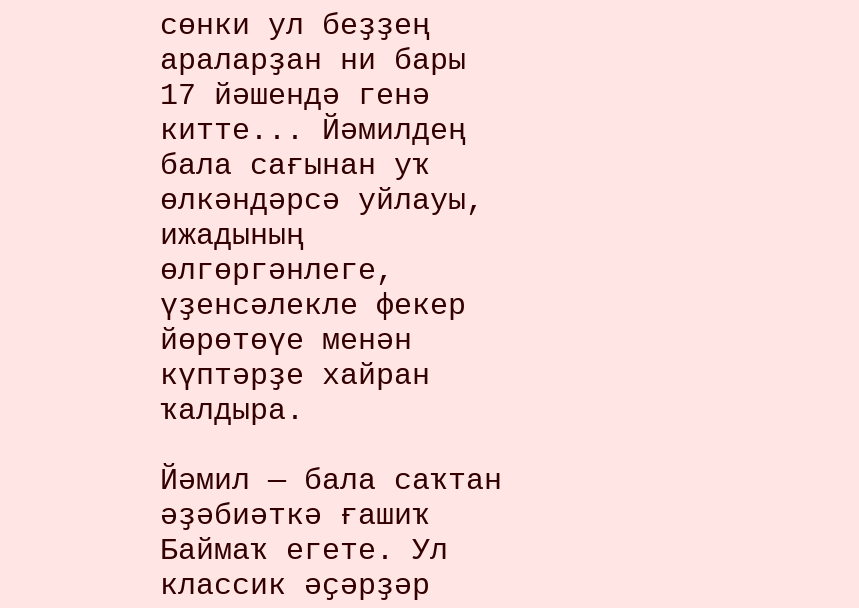сөнки ул беҙҙең араларҙан ни бары 17 йәшендә генә китте... Йәмилдең бала сағынан уҡ өлкәндәрсә уйлауы, ижадының өлгөргәнлеге, үҙенсәлекле фекер йөрөтөүе менән күптәрҙе хайран ҡалдыра.

Йәмил — бала саҡтан әҙәбиәткә ғашиҡ Баймаҡ егете. Ул классик әҫәрҙәр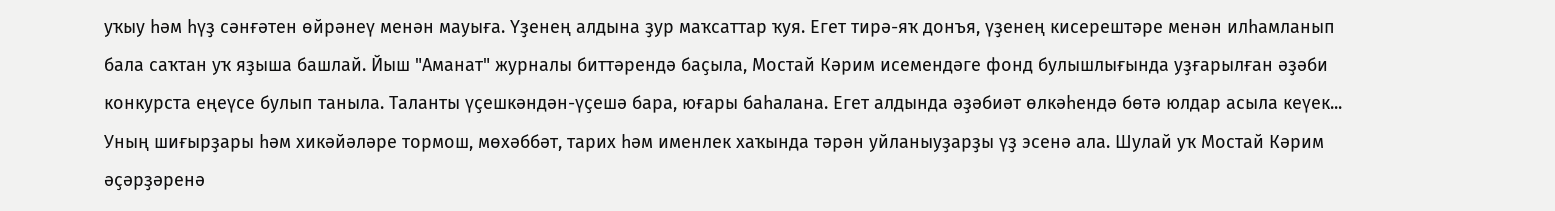уҡыу һәм һүҙ сәнғәтен өйрәнеү менән мауыға. Үҙенең алдына ҙур маҡсаттар ҡуя. Егет тирә-яҡ донъя, үҙенең кисерештәре менән илһамланып бала саҡтан уҡ яҙыша башлай. Йыш "Аманат" журналы биттәрендә баҫыла, Мостай Кәрим исемендәге фонд булышлығында уҙғарылған әҙәби конкурста еңеүсе булып таныла. Таланты үҫешкәндән-үҫешә бара, юғары баһалана. Егет алдында әҙәбиәт өлкәһендә бөтә юлдар асыла кеүек...
Уның шиғырҙары һәм хикәйәләре тормош, мөхәббәт, тарих һәм именлек хаҡында тәрән уйланыуҙарҙы үҙ эсенә ала. Шулай уҡ Мостай Кәрим әҫәрҙәренә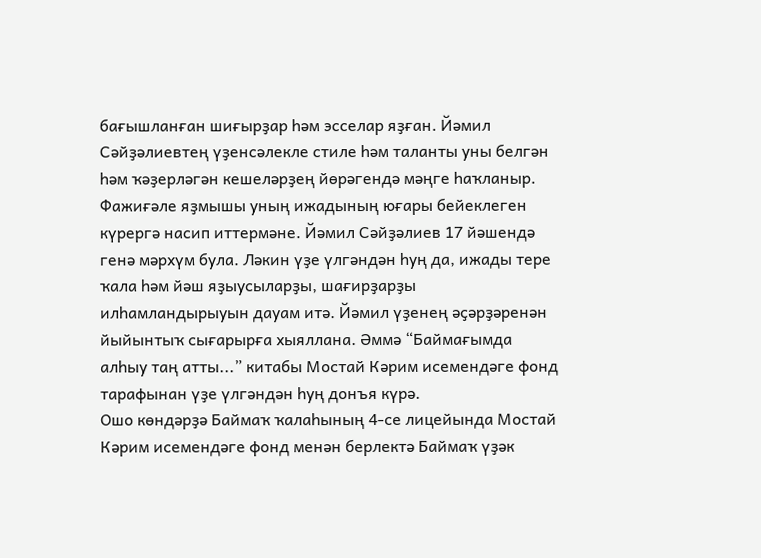бағышланған шиғырҙар һәм эсселар яҙған. Йәмил Сәйҙәлиевтең үҙенсәлекле стиле һәм таланты уны белгән һәм ҡәҙерләгән кешеләрҙең йөрәгендә мәңге һаҡланыр. Фажиғәле яҙмышы уның ижадының юғары бейеклеген күрергә насип иттермәне. Йәмил Сәйҙәлиев 17 йәшендә генә мәрхүм була. Ләкин үҙе үлгәндән һуң да, ижады тере ҡала һәм йәш яҙыусыларҙы, шағирҙарҙы илһамландырыуын дауам итә. Йәмил үҙенең әҫәрҙәренән йыйынтыҡ сығарырға хыяллана. Әммә “Баймағымда алһыу таң атты...” китабы Мостай Кәрим исемендәге фонд тарафынан үҙе үлгәндән һуң донъя күрә.
Ошо көндәрҙә Баймаҡ ҡалаһының 4-се лицейында Мостай Кәрим исемендәге фонд менән берлектә Баймаҡ үҙәк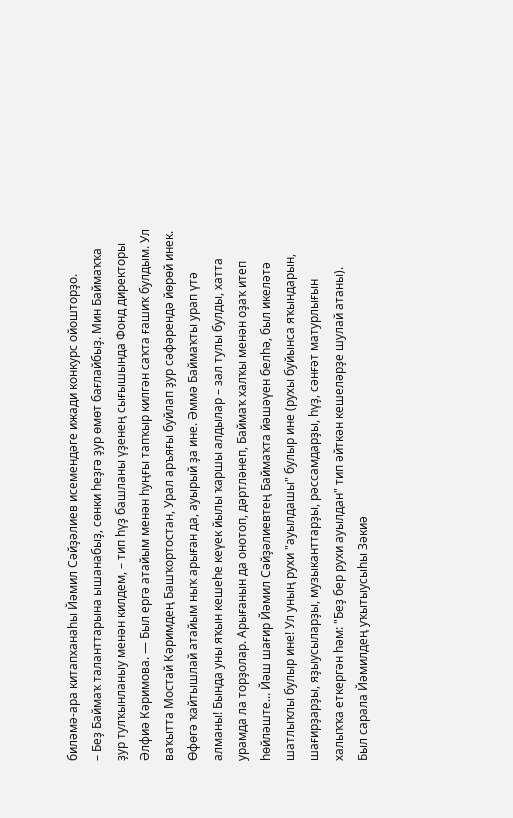биләмә-ара китапханаһы Йәмил Сәйҙәлиев исемендәге ижади конкурс ойошторҙо.
– Беҙ Баймаҡ таланттарына ышанабыҙ, сөнки һеҙгә ҙур өмөт бағлайбыҙ. Мин Баймаҡҡа ҙур тулҡынланыу менән килдем, – тип һүҙ башланы үҙенең сығышында Фонд директоры Әлфиә Кәримова. — Был ергә атайым менән һуңғы тапҡыр килгән саҡта ғашиҡ булдым. Ул ваҡытта Мостай Кәримдең Башҡортостан, Урал аръяғы буйлап ҙур сәфәрендә йөрөй инек. Өфөгә ҡайтышлай атайым ныҡ арыған да, ауырый ҙа ине. Әммә Баймаҡты урап үтә алманы! Бында уны яҡын кешеһе кеүек йылы ҡаршы алдылар – зал тулы булды, хатта урамда ла торҙолар. Арығанын да онотоп, дәртләнеп, Баймаҡ халҡы менән оҙаҡ итеп һөйләште... Йәш шағир Йәмил Сәйҙәлиевтең Баймаҡта йәшәүен белһә, был икеләтә шатлыҡлы булыр ине! Ул уның рухи "ауылдашы" булыр ине (рухы буйынса яҡындарын, шағирҙарҙы, яҙыусыларҙы, музыканттарҙы, рәссамдарҙы, һүҙ, сәнғәт матурлығын халыҡҡа еткергән һәм: "Беҙ бер рухи ауылдан" тип әйткән кешеләрҙе шулай атаны).
Был сарала Йәмилдең уҡытыусыһы Зәкиә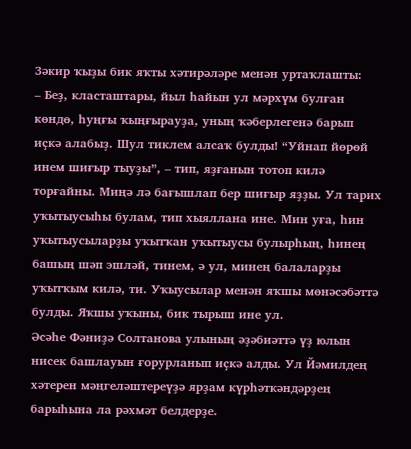Зәкир ҡыҙы бик яҡты хәтирәләре менән уртаҡлашты:
– Беҙ, класташтары, йыл һайын ул мәрхүм булған көндө, һуңғы ҡыңғырауҙа, уның ҡәберлегенә барып иҫкә алабыҙ. Шул тиклем алсаҡ булды! “Уйнап йөрөй инем шиғыр тыуҙы”, – тип, яҙғанын тотоп килә торғайны. Миңә лә бағышлап бер шиғыр яҙҙы. Ул тарих уҡытыусыһы булам, тип хыяллана ине. Мин уға, һин уҡытыусыларҙы уҡытҡан уҡытыусы булырһың, һинең башың шәп эшләй, тинем, ә ул, минең балаларҙы уҡытҡым килә, ти. Уҡыусылар менән яҡшы мөнәсәбәттә булды. Яҡшы уҡыны, бик тырыш ине ул.
Әсәһе Фәниҙә Солтанова улының әҙәбиәттә үҙ юлын нисек башлауын ғорурланып иҫкә алды. Ул Йәмилдең хәтерен мәңгеләштереүҙә ярҙам күрһәткәндәрҙең барыһына ла рәхмәт белдерҙе.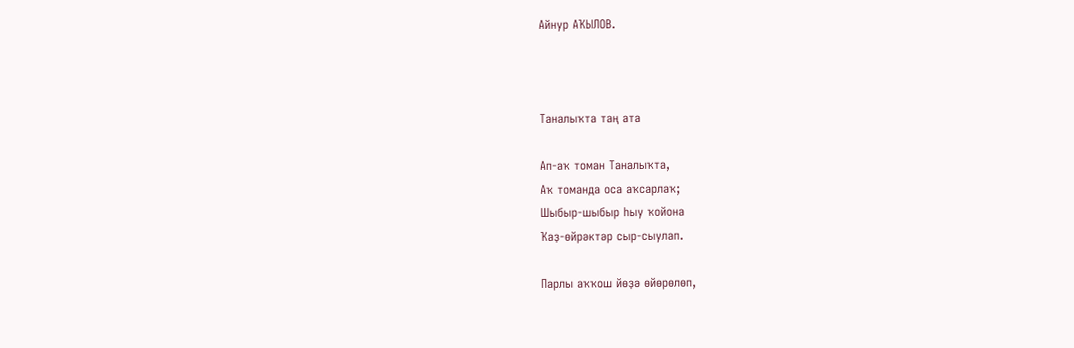Айнур АҠЫЛОВ.



Таналыҡта таң ата

Ап-аҡ томан Таналыҡта,
Аҡ томанда оса аҡсарлаҡ;
Шыбыр-шыбыр һыу ҡойона
Ҡаҙ-өйрәктәр сыр-сыулап.

Парлы аҡҡош йөҙә өйөрөлөп,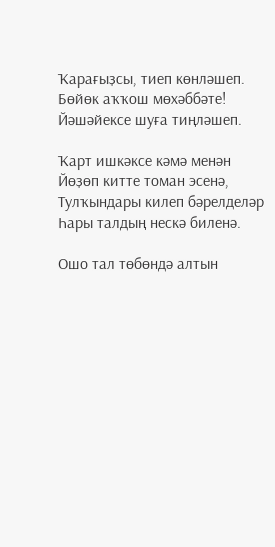Ҡарағыҙсы, тиеп көнләшеп.
Бөйөк аҡҡош мөхәббәте!
Йәшәйексе шуға тиңләшеп.

Ҡарт ишкәксе кәмә менән
Йөҙөп китте томан эсенә,
Тулҡындары килеп бәрелделәр
Һары талдың нескә биленә.

Ошо тал төбөндә алтын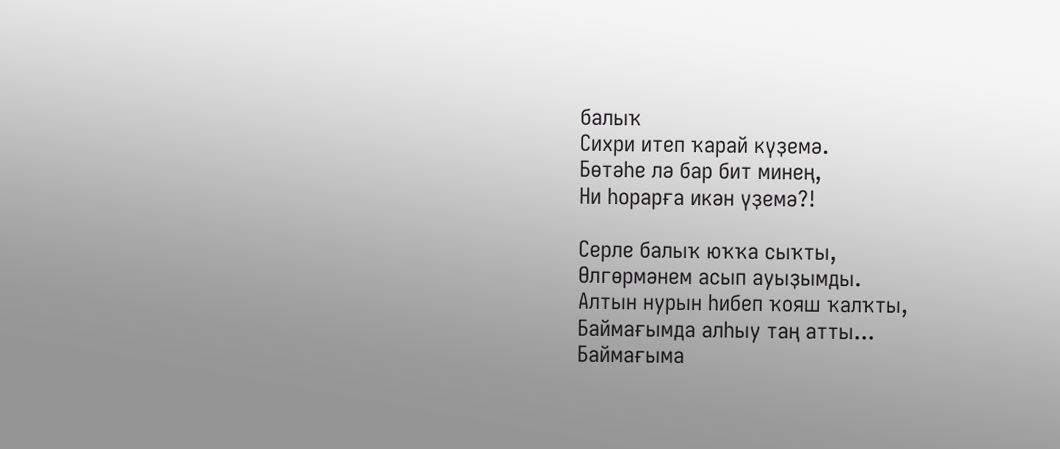балыҡ
Сихри итеп ҡарай күҙемә.
Бөтәһе лә бар бит минең,
Ни һорарға икән үҙемә?!

Серле балыҡ юҡҡа сыҡты,
Өлгөрмәнем асып ауыҙымды.
Алтын нурын һибеп ҡояш ҡалҡты,
Баймағымда алһыу таң атты...
Баймағыма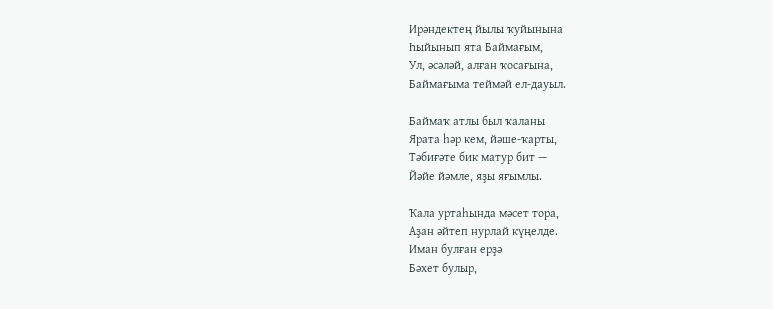Ирәндектең йылы ҡуйынына
Һыйынып ята Баймағым,
Ул, әсәләй, алған ҡосағына,
Баймағыма теймәй ел-дауыл.

Баймаҡ атлы был ҡаланы
Ярата һәр кем, йәше-ҡарты,
Тәбиғәте бик матур бит —
Йәйе йәмле, яҙы яғымлы.

Ҡала уртаһында мәсет тора,
Аҙан әйтеп нурлай күңелде.
Иман булған ерҙә
Бәхет булыр,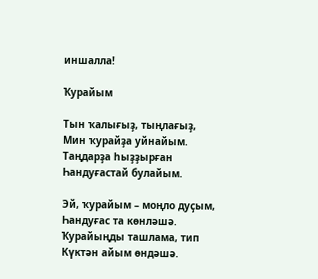иншалла!

Ҡурайым

Тын ҡалығыҙ, тыңлағыҙ,
Мин ҡурайҙа уйнайым.
Таңдарҙа һыҙҙырған
Һандуғастай булайым.

Эй, ҡурайым – моңло дуҫым,
Һандуғас та көнләшә.
Ҡурайыңды ташлама, тип
Күктән айым өндәшә.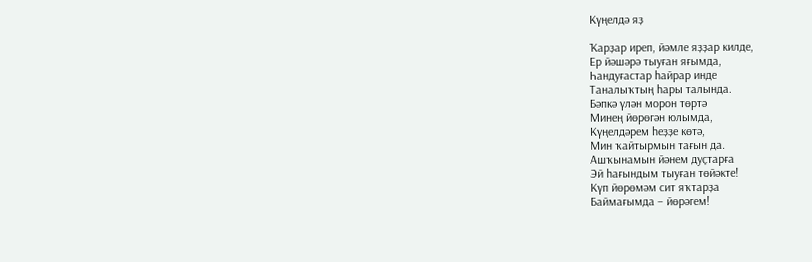Күңелдә яҙ

Ҡарҙар иреп, йәмле яҙҙар килде,
Ер йәшәрә тыуған яғымда,
Һандуғастар һайрар инде
Таналыҡтың һары талында.
Бәпкә үлән морон төртә
Минең йөрөгән юлымда,
Күңелдәрем һеҙҙе көтә,
Мин ҡайтырмын тағын да.
Ашҡынамын йәнем дуҫтарға
Эй һағындым тыуған төйәкте!
Күп йөрөмәм сит яҡтарҙа
Баймағымда – йөрәгем!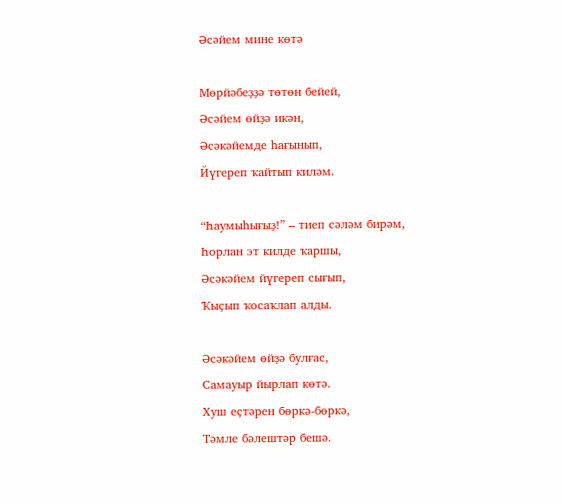Әсәйем мине көтә

Мөрйәбеҙҙә төтөн бейей,
Әсәйем өйҙә икән,
Әсәкәйемде һағынып,
Йүгереп ҡайтып киләм.

“Һаумыһығыҙ!” – тиеп сәләм бирәм,
Һорлан эт килде ҡаршы,
Әсәкәйем йүгереп сығып,
Ҡыҫып ҡосаҡлап алды.

Әсәкәйем өйҙә булғас,
Самауыр йырлап көтә.
Хуш еҫтәрен бөркә-бөркә,
Тәмле бәлештәр бешә.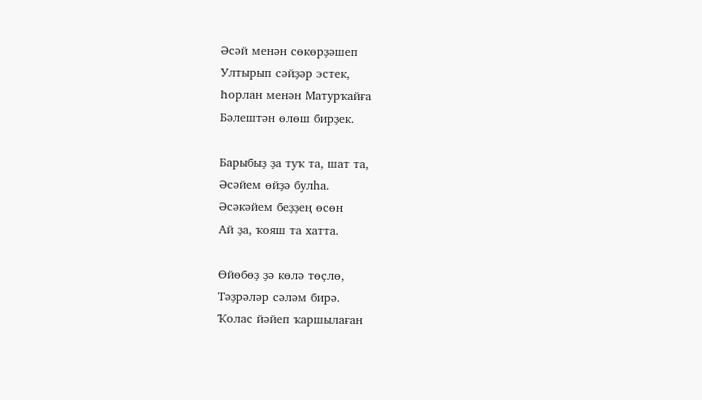Әсәй менән сөкөрҙәшеп
Ултырып сәйҙәр эстек,
Һорлан менән Матурҡайға
Бәлештән өлөш бирҙек.

Барыбыҙ ҙа туҡ та, шат та,
Әсәйем өйҙә булһа.
Әсәкәйем беҙҙең өсөн
Ай ҙа, ҡояш та хатта.

Өйөбөҙ ҙә көлә төҫлө,
Тәҙрәләр сәләм бирә.
Ҡолас йәйеп ҡаршылаған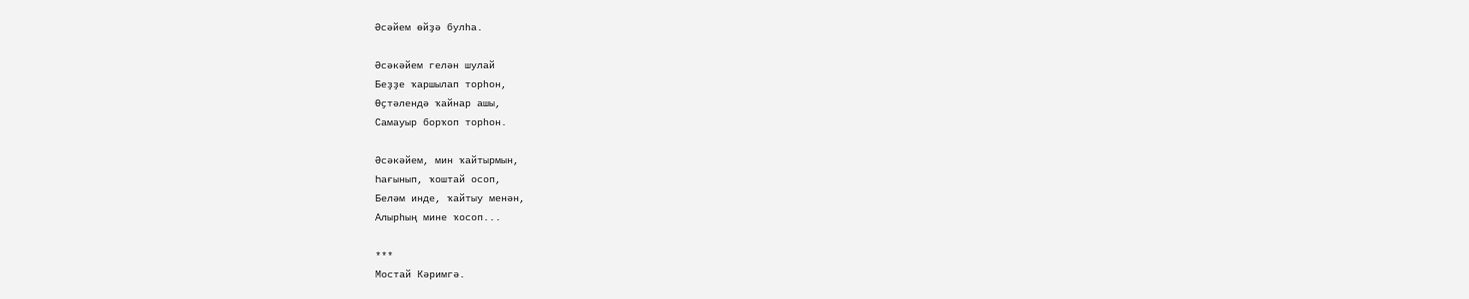Әсәйем өйҙә булһа.

Әсәкәйем гелән шулай
Беҙҙе ҡаршылап торһон,
Өҫтәлендә ҡайнар ашы,
Самауыр борҡоп торһон.

Әсәкәйем, мин ҡайтырмын,
Һағынып, ҡоштай осоп,
Беләм инде, ҡайтыу менән,
Алырһың мине ҡосоп...

***
Мостай Кәримгә.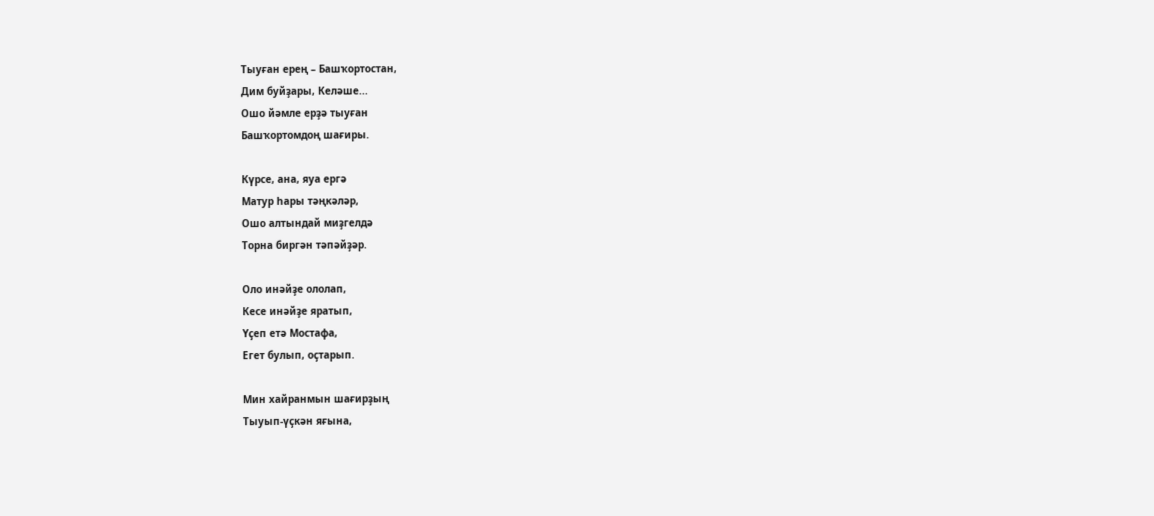Тыуған ерең – Башҡортостан,
Дим буйҙары, Келәше...
Ошо йәмле ерҙә тыуған
Башҡортомдоң шағиры.

Күрсе, ана, яуа ергә
Матур һары тәңкәләр,
Ошо алтындай миҙгелдә
Торна биргән тәпәйҙәр.

Оло инәйҙе ололап,
Кесе инәйҙе яратып,
Үҫеп етә Мостафа,
Егет булып, оҫтарып.

Мин хайранмын шағирҙың
Тыуып-үҫкән яғына,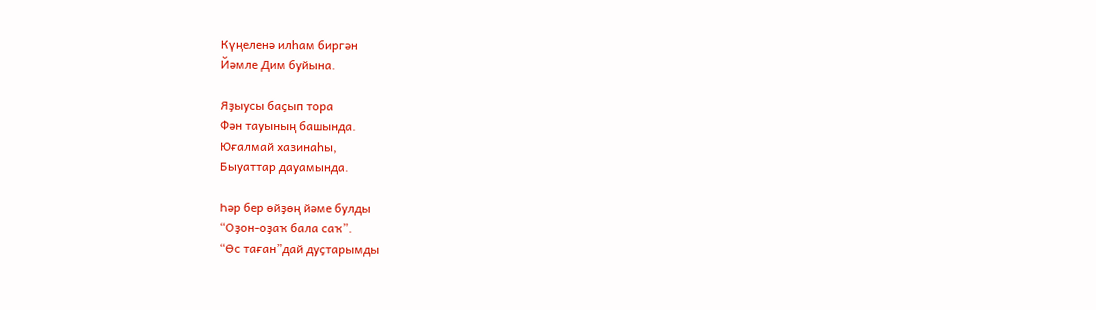Күңеленә илһам биргән
Йәмле Дим буйына.

Яҙыусы баҫып тора
Фән тауының башында.
Юғалмай хазинаһы,
Быуаттар дауамында.

Һәр бер өйҙөң йәме булды
“Оҙон-оҙаҡ бала саҡ”.
“Өс таған”дай дуҫтарымды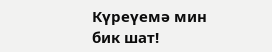Күреүемә мин бик шат!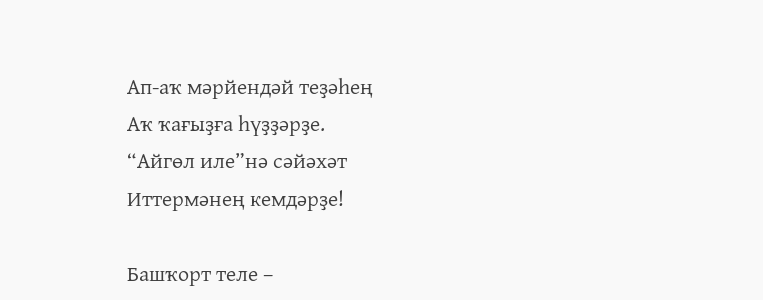Ап-аҡ мәрйендәй теҙәһең
Аҡ ҡағыҙға һүҙҙәрҙе.
“Айгөл иле”нә сәйәхәт
Иттермәнең кемдәрҙе!

Башҡорт теле –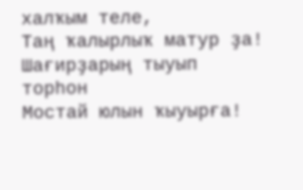халҡым теле,
Таң ҡалырлыҡ матур ҙа!
Шағирҙарың тыуып торһон
Мостай юлын ҡыуырға!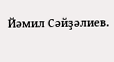Йәмил Сәйҙәлиев.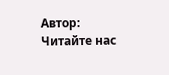Автор:
Читайте нас